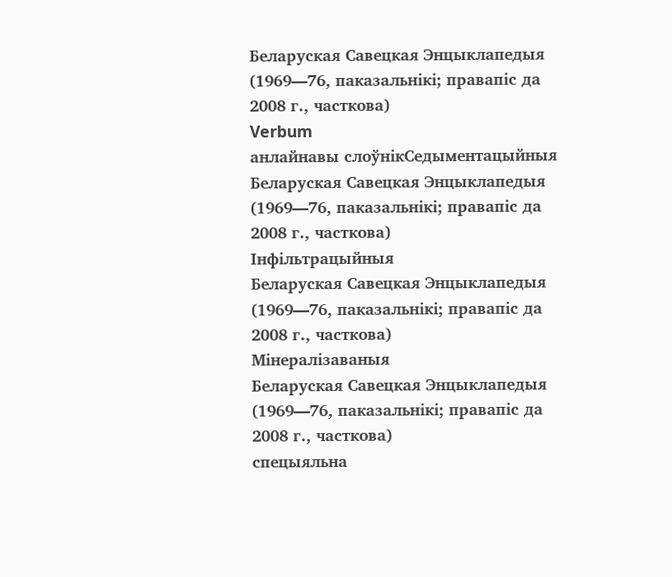Беларуская Савецкая Энцыклапедыя (1969—76, паказальнікі; правапіс да 2008 г., часткова)
Verbum
анлайнавы слоўнікСедыментацыйныя
Беларуская Савецкая Энцыклапедыя (1969—76, паказальнікі; правапіс да 2008 г., часткова)
Інфільтрацыйныя
Беларуская Савецкая Энцыклапедыя (1969—76, паказальнікі; правапіс да 2008 г., часткова)
Мінералізаваныя
Беларуская Савецкая Энцыклапедыя (1969—76, паказальнікі; правапіс да 2008 г., часткова)
спецыяльна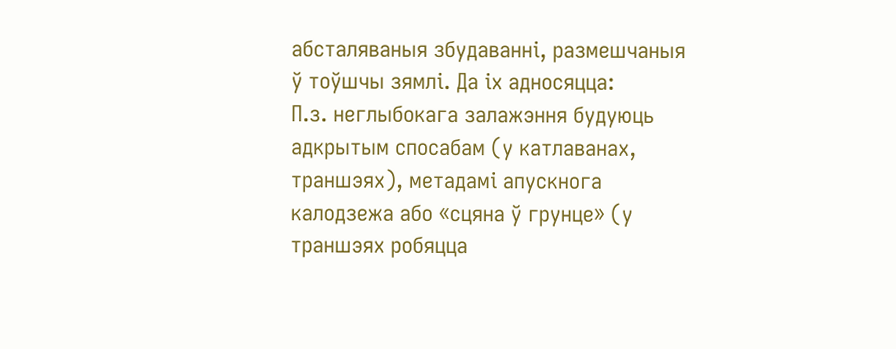абсталяваныя збудаванні, размешчаныя ў тоўшчы зямлі. Да іх адносяцца:
П.з. неглыбокага залажэння будуюць адкрытым спосабам (у катлаванах, траншэях), метадамі апускнога калодзежа або «сцяна ў грунце» (у траншэях робяцца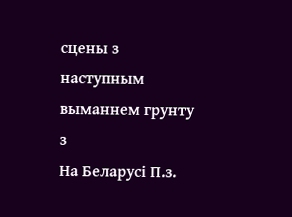сцены з наступным выманнем грунту з
На Беларусі П.з.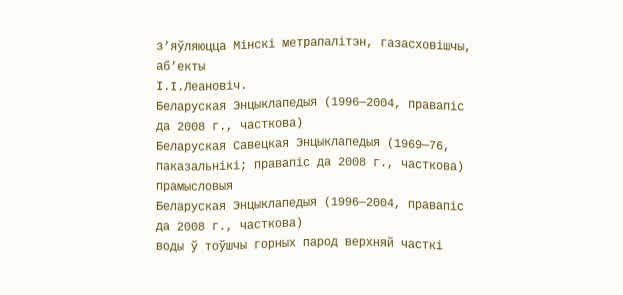з’яўляюцца Мінскі метрапалітэн, газасховішчы, аб’екты
І.І.Леановіч.
Беларуская Энцыклапедыя (1996—2004, правапіс да 2008 г., часткова)
Беларуская Савецкая Энцыклапедыя (1969—76, паказальнікі; правапіс да 2008 г., часткова)
прамысловыя
Беларуская Энцыклапедыя (1996—2004, правапіс да 2008 г., часткова)
воды ў тоўшчы горных парод верхняй часткі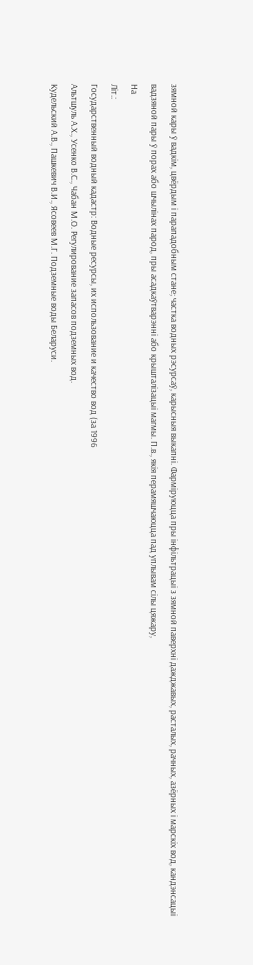зямной кары ў вадкім, цвёрдым і парападобным стане; частка водных рэсурсаў, карысныя выкапні. Фарміруюцца пры інфільтрацыі з зямной паверхні дажджавых, расталых, рачных, азёрных і марскіх вод, кандэнсацыі вадзяной пары ў порах або шчылінах парод, пры асадкаўтварэнні або крышталізацыі магмы. П.в., якія перамяшчаюцца пад уплывам сілы цяжару,
На
Літ.:
Государственный водный кадастр: Водные ресурсы, их использование и качество вод (за 1996
Альтшуль А.Х., Усенко В.С., Чабан М.О. Регулирование запасов подземных вод.
Кудельский А.В., Пашкевич В.И., Ясовеев М.Г. Подземные воды Беларуси.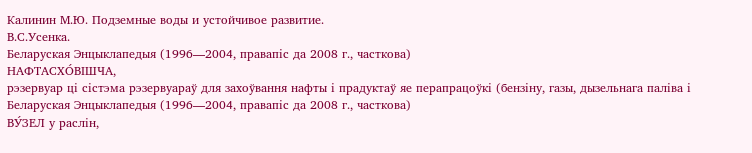Калинин М.Ю. Подземные воды и устойчивое развитие.
В.С.Усенка.
Беларуская Энцыклапедыя (1996—2004, правапіс да 2008 г., часткова)
НАФТАСХО́ВІШЧА,
рэзервуар ці сістэма рэзервуараў для захоўвання нафты і прадуктаў яе перапрацоўкі (бензіну, газы, дызельнага паліва і
Беларуская Энцыклапедыя (1996—2004, правапіс да 2008 г., часткова)
ВУ́ЗЕЛ у раслін,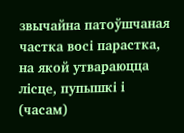звычайна патоўшчаная частка восі парастка, на якой утвараюцца лісце, пупышкі і (часам)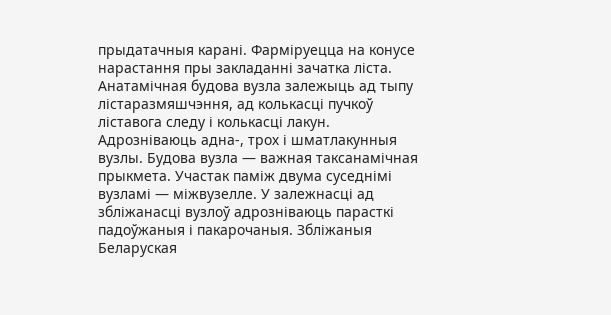прыдатачныя карані. Фарміруецца на конусе нарастання пры закладанні зачатка ліста. Анатамічная будова вузла залежыць ад тыпу лістаразмяшчэння, ад колькасці пучкоў ліставога следу і колькасці лакун. Адрозніваюць адна-, трох і шматлакунныя вузлы. Будова вузла — важная таксанамічная прыкмета. Участак паміж двума суседнімі вузламі — міжвузелле. У залежнасці ад збліжанасці вузлоў адрозніваюць парасткі падоўжаныя і пакарочаныя. Збліжаныя
Беларуская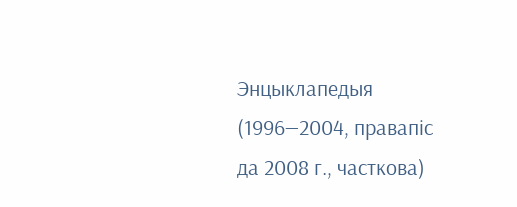Энцыклапедыя (1996—2004, правапіс да 2008 г., часткова)